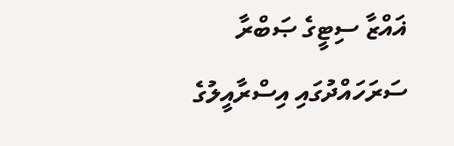ޣައްޒާ ސިޓީގެ ޞަބްރާ ސަރަހައްދުގައި އިސްރާއީލުގެ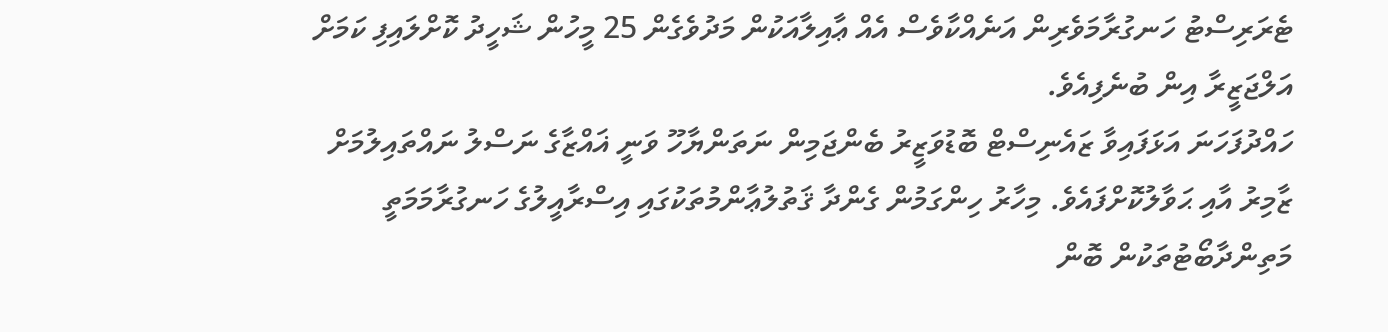ޓެރަރިސްޓު ހަނގުރާމަވެރިން އަނެއްކާވެސް އެއް ޢާއިލާއަކުން މަދުވެގެން 25 މީހުން ޝަހީދު ކޮށްލައިފި ކަމަށް އަލްޖަޒީރާ އިން ބުނެފިއެވެ.
ހައްދުފަހަނަ އަޅަފައިވާ ޒައެނިސްޓް ބޮޑުވަޒީރު ބެންޖަމިން ނަތަންޔާހޫ ވަނީ ޣައްޒާގެ ނަސްލު ނައްތައިލުމަށް ޒާމިރު އާއި ޙަވާލުކޮށްފައެވެ. މިހާރު ހިންގަމުން ގެންދާ ޤަތުލުޢާންމުތަކުގައި އިސްރާއީލުގެ ހަނގުރާމަމަތީ މަތިންދާބޯޓުތަކުން ބޮން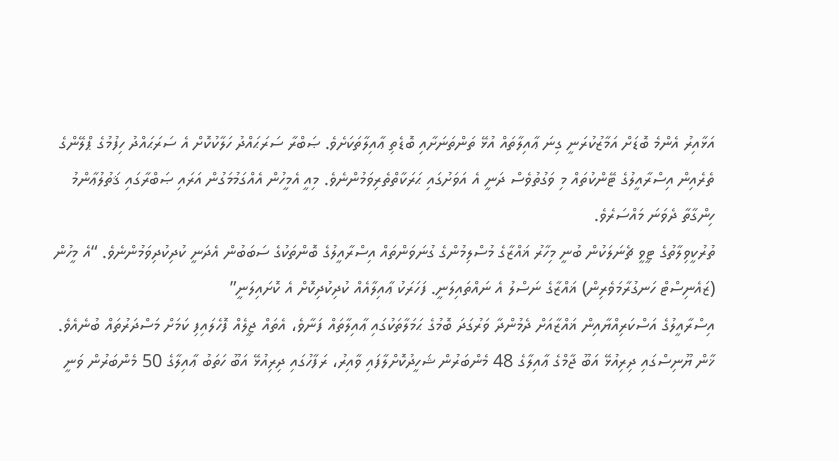އަޅާއިރު އެންމެ ބޮޑަށް އަމާޒުކުރަނީ ގިނަ ޢާއިލާތައް އުޅޭ ތަންތަނަށާއި ބޮޑެތި ޢާއިލާތަކަށެވެ. ޞަބްރާ ސަރަޙައްދު ހަލާކުކޮށް އެ ސަރަޙައްދު ހިފުމުގެ ޕްލޭންގެ ތެރެއިން އިސްރާއީލުގެ ޓޭންކުތައް މި ވަގުތުވެސް ދަނީ އެ އަވަށުގައި ޙަރަކާތްތެރިވަމުންނެވެ. މިއީ އެމީހުން އެއްގަމުމަގުން އަރައި ޞަބްރާގައި ޤަތުލުޢާންމު ހިންގާތާ ދެވަނަ މައްސަރެވެ.
ތުރުކީވިލާތުގެ ޓީވީ ޗެނަލަކުން ބުނީ މިހާރު ޣައްޒާގެ މުސްލިމުންގެ ގުނަވަންތައް އިސްރާއީލުގެ ބޮންތަކުގެ ސަބަބުން އެދަނީ ކުދިކުދިވަމުންނެވެ. “އެ މީހުން (ޒައެނިސްޓް ހަނގުރާމަވެރިން) ޣައްޒާގެ ނަސްލު އެ ނައްތައިލަނީ. ފަހަރަކު ޢާއިލާއެއް ކުދިކުދިކޮށް އެ ކޮށައިލަނީ”
އިސްރާއީލުގެ އަސްކަރިއްޔާއިން ޣައްޒާއަށް ދެމުންދާ ވަރުގަދަ ބޮމުގެ ޙަމަލާތަކުގައި ޢާއިލާތައް ފަނާވެ، އެތައް ޖީލެއް ފޮހެލައިފި ކަމަށް މަސްދަރުތައް ބުނެއެވެ.
ޚާން ޔޫނިސްގައި ދިރިއުޅޭ އަބޫ ޖާމްގެ ޢާއިލާގެ 48 މެންބަރުން ޝަހީދުކޮށްލާފައި ވާއިރު، ރަފާހުގައި ދިރިއުޅޭ އަބޫ ހަތަބު ޢާއިލާގެ 50 މެންބަރުން ވަނީ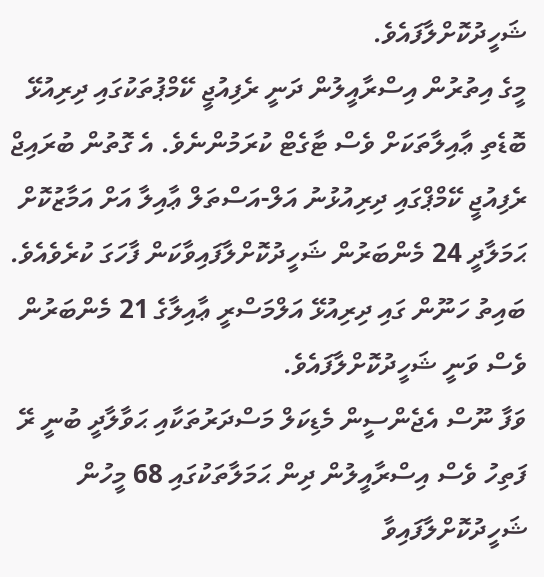ޝަހީދުކޮށްލާފައެވެ.
މީގެ އިތުރުން އިސްރާއީލުން ދަނީ ރެފިއުޖީ ކޭމްޕުތަކުގައި ދިރިއުޅޭ ބޮޑެތި ޢާއިލާތަކަށް ވެސް ޓާގެޓް ކުރަމުންނެވެ. އެ ގޮތުން ބުރައިޖް ރެފިއުޖީ ކޭމްޕްގައި ދިރިއުޅުނު އަލް-އަސްތަލް ޢާއިލާ އަށް އަމާޒުކޮށް ޙަމަލާދީ 24 މެންބަރުން ޝަހީދުކޮށްލާފައިވާކަން ފާހަގަ ކުރެވެއެވެ.
ބައިތު ހަނޫން ގައި ދިރިއުޅޭ އަލްމަސްރީ ޢާއިލާގެ 21 މެންބަރުން ވެސް ވަނީ ޝަހީދުކޮށްލާފައެވެ.
ވަފާ ނޫސް އެޖެންސީން މެޑިކަލް މަސްދަރުތަކާއި ޙަވާލާދީ ބުނީ ރޭ ފަތިހު ވެސް އިސްރާއީލުން ދިން ޙަމަލާތަކުގައި 68 މީހުން ޝަހީދުކޮށްލާފައިވާ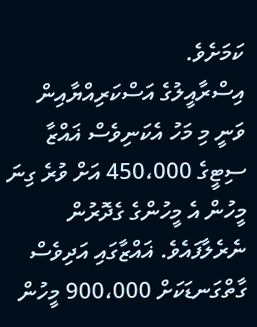ކަމަށެވެ.
އިސްރާއީލުގެ އަސްކަރިއްޔާއިން ވަނީ މި މަހު އެކަނިވެސް ޣައްޒާ ސިޓީގެ 450،000 އަށް ވުރެ ގިނަ މީހުން އެ މީހުންގެ ގެދޮރުން ނެރެލާފައެވެ. ޣައްޒާގައި އަދިވެސް ގާތްގަނޑަކަށް 900،000 މީހުން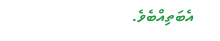އެބަތިއްބެވެ.